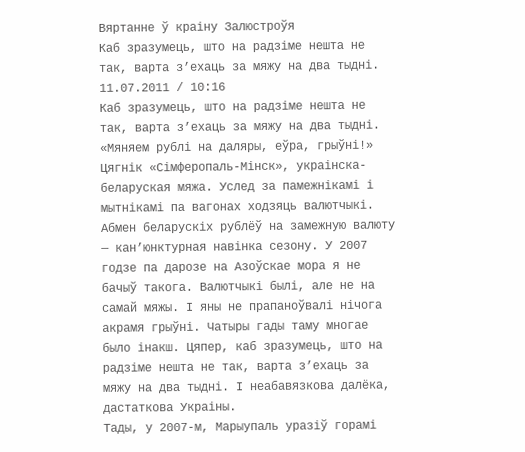Вяртанне ў краіну Залюстроўя
Каб зразумець, што на радзіме нешта не так, варта з’ехаць за мяжу на два тыдні.
11.07.2011 / 10:16
Каб зразумець, што на радзіме нешта не так, варта з’ехаць за мяжу на два тыдні.
«Мяняем рублі на даляры, еўра, грыўні!» Цягнік «Сімферопаль-Мінск», украінска-беларуская мяжа. Услед за памежнікамі і мытнікамі па вагонах ходзяць валютчыкі. Абмен беларускіх рублёў на замежную валюту — кан’юнктурная навінка сезону. У 2007 годзе па дарозе на Азоўскае мора я не бачыў такога. Валютчыкі былі, але не на самай мяжы. І яны не прапаноўвалі нічога акрамя грыўні. Чатыры гады таму многае было інакш. Цяпер, каб зразумець, што на радзіме нешта не так, варта з’ехаць за мяжу на два тыдні. І неабавязкова далёка, дастаткова Украіны.
Тады, у 2007-м, Марыупаль уразіў горамі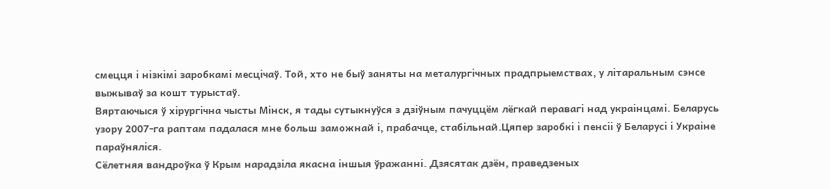смецця і нізкімі заробкамі месцічаў. Той, хто не быў заняты на металургічных прадпрыемствах, у літаральным сэнсе выжываў за кошт турыстаў.
Вяртаючыся ў хірургічна чысты Мінск, я тады сутыкнуўся з дзіўным пачуццём лёгкай перавагі над украінцамі. Беларусь узору 2007-га раптам падалася мне больш заможнай і, прабачце, стабільнай.Цяпер заробкі і пенсіі ў Беларусі і Украіне параўняліся.
Сёлетняя вандроўка ў Крым нарадзіла якасна іншыя ўражанні. Дзясятак дзён, праведзеных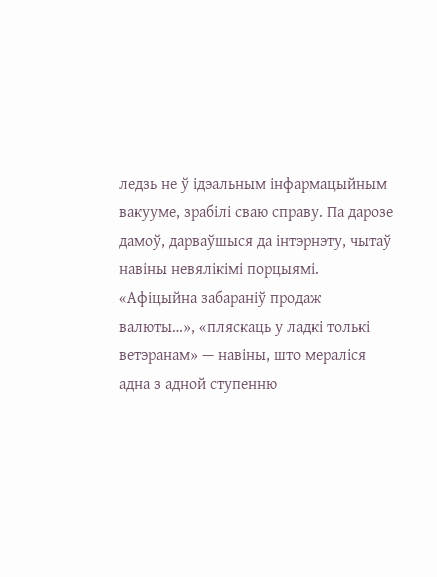ледзь не ў ідэальным інфармацыйным вакууме, зрабілі сваю справу. Па дарозе дамоў, дарваўшыся да інтэрнэту, чытаў навіны невялікімі порцыямі. «Афіцыйна забараніў продаж валюты…», «пляскаць у ладкі толькі ветэранам» — навіны, што мераліся адна з адной ступенню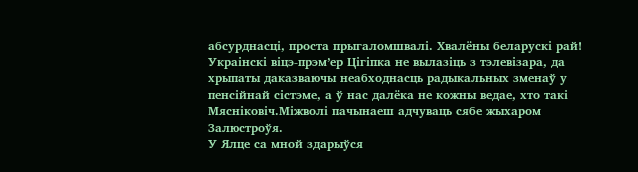абсурднасці, проста прыгаломшвалі. Хвалёны беларускі рай!
Украінскі віцэ-прэм’ер Цігіпка не вылазіць з тэлевізара, да хрыпаты даказваючы неабходнасць радыкальных зменаў у пенсійнай сістэме, а ў нас далёка не кожны ведае, хто такі Мясніковіч.Міжволі пачынаеш адчуваць сябе жыхаром Залюстроўя.
У Ялце са мной здарыўся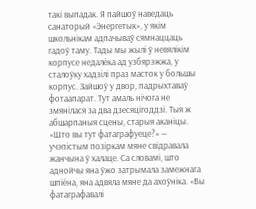такі выпадак. Я пайшоў наведаць санаторый «Энергетык», у якім школьнікам адпачываў сямнаццаць гадоў таму. Тады мы жылі ў невялікім корпусе недалёка ад узбярэжжа, у сталоўку хадзілі праз масток у большы корпус. Зайшоў у двор, падрыхтаваў фотаапарат. Тут амаль нічога не змянілася за два дзесяцігоддзі. Тыя ж абшарпаныя сцены, старыя аканіцы. «Што вы тут фатаграфуеце?» — учэпістым позіркам мяне свідравала жанчына ў халаце. Са словамі, што аднойчы яна ўжо затрымала замежнага шпіёна, яна адвяла мяне да ахоўніка. «Вы фатаграфавалі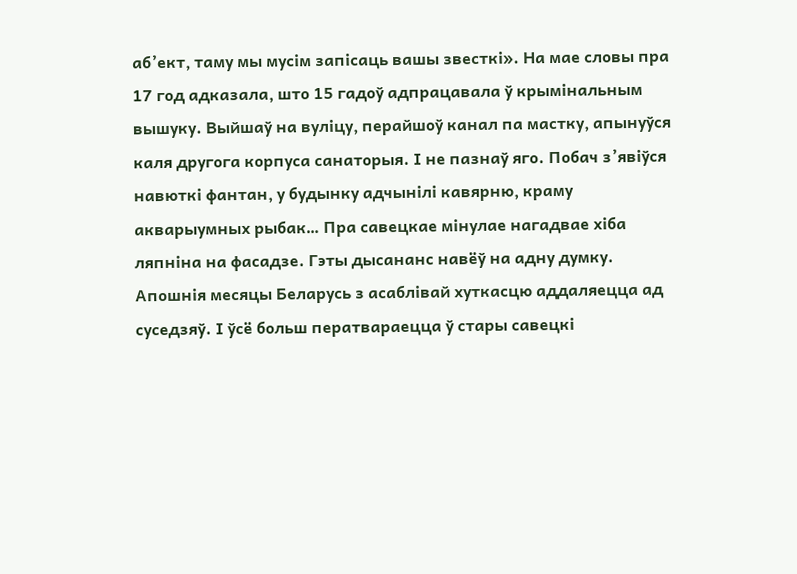аб’ект, таму мы мусім запісаць вашы звесткі». На мае словы пра 17 год адказала, што 15 гадоў адпрацавала ў крымінальным вышуку. Выйшаў на вуліцу, перайшоў канал па мастку, апынуўся каля другога корпуса санаторыя. І не пазнаў яго. Побач з’явіўся навюткі фантан, у будынку адчынілі кавярню, краму акварыумных рыбак… Пра савецкае мінулае нагадвае хіба ляпніна на фасадзе. Гэты дысананс навёў на адну думку.
Апошнія месяцы Беларусь з асаблівай хуткасцю аддаляецца ад суседзяў. І ўсё больш ператвараецца ў стары савецкі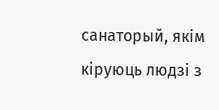санаторый, якім кіруюць людзі з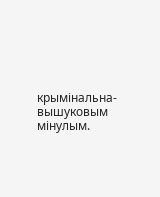крымінальна-вышуковым мінулым.